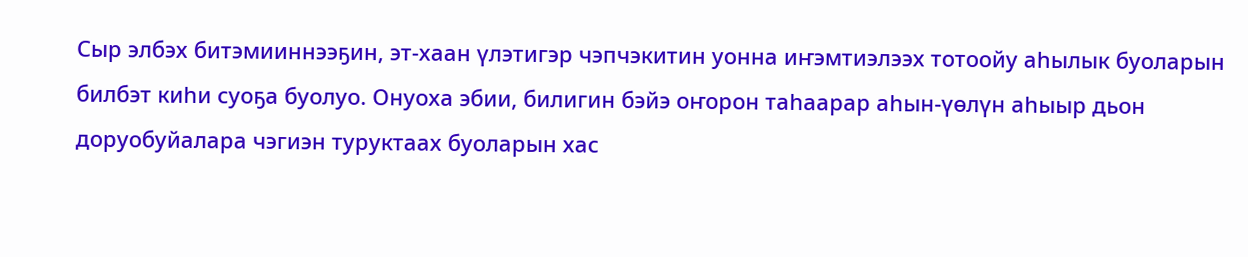Сыр элбэх битэмииннээҕин, эт-хаан үлэтигэр чэпчэкитин уонна иҥэмтиэлээх тотоойу аһылык буоларын билбэт киһи суоҕа буолуо. Онуоха эбии, билигин бэйэ оҥорон таһаарар аһын-үөлүн аһыыр дьон доруобуйалара чэгиэн туруктаах буоларын хас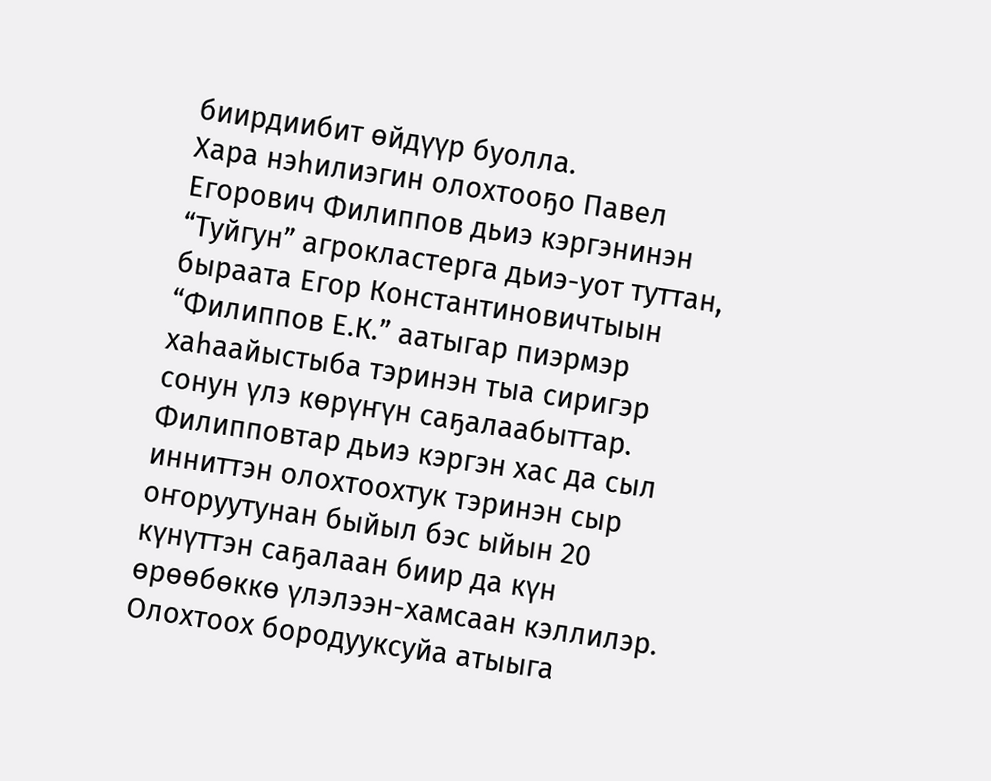биирдиибит өйдүүр буолла.
Хара нэһилиэгин олохтооҕо Павел Егорович Филиппов дьиэ кэргэнинэн “Туйгун” агрокластерга дьиэ-уот туттан, быраата Егор Константиновичтыын “Филиппов Е.К.” аатыгар пиэрмэр хаһаайыстыба тэринэн тыа сиригэр сонун үлэ көрүҥүн саҕалаабыттар.
Филипповтар дьиэ кэргэн хас да сыл инниттэн олохтоохтук тэринэн сыр оҥоруутунан быйыл бэс ыйын 20 күнүттэн саҕалаан биир да күн өрөөбөккө үлэлээн-хамсаан кэллилэр. Олохтоох бородууксуйа атыыга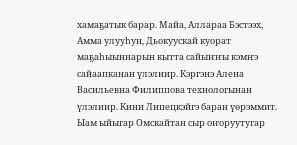хамаҕатык барар. Майа, Аллараа Бэстээх, Амма улууһун, Дьокуускай куорат маҕаһыыннарын кытта сайыҥҥы кэмҥэ сайаапканан үлэлиир. Кэргэнэ Алена Васильевна Филиппова технологынан үлэлиир. Кини Липецкэйгэ баран үөрэммит. Ыам ыйыгар Омскайтан сыр оҥоруутугар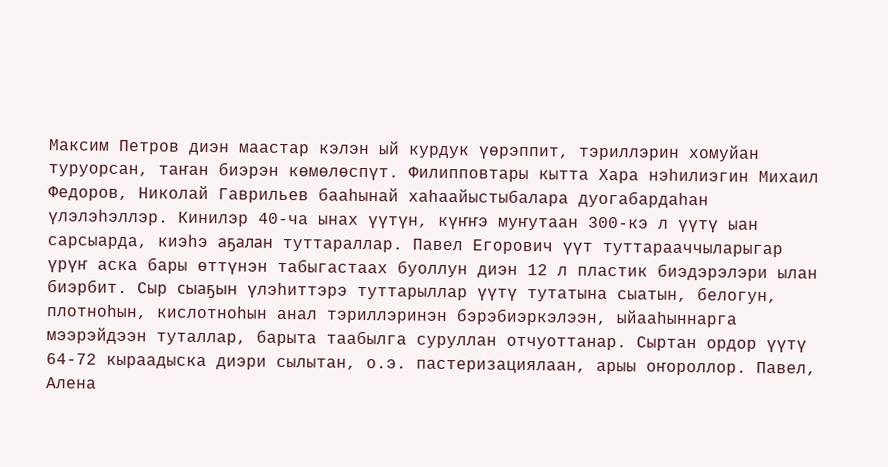Максим Петров диэн маастар кэлэн ый курдук үөрэппит, тэриллэрин хомуйан туруорсан, таҥан биэрэн көмөлөспүт. Филипповтары кытта Хара нэһилиэгин Михаил Федоров, Николай Гаврильев бааһынай хаһаайыстыбалара дуогабардаһан үлэлэһэллэр. Кинилэр 40-ча ынах үүтүн, күҥҥэ муҥутаан 300-кэ л үүтү ыан сарсыарда, киэһэ аҕалан туттараллар. Павел Егорович үүт туттарааччыларыгар үрүҥ аска бары өттүнэн табыгастаах буоллун диэн 12 л пластик биэдэрэлэри ылан биэрбит. Сыр сыаҕын үлэһиттэрэ туттарыллар үүтү тутатына сыатын, белогун, плотноһын, кислотноһын анал тэриллэринэн бэрэбиэркэлээн, ыйааһыннарга мээрэйдээн туталлар, барыта таабылга суруллан отчуоттанар. Сыртан ордор үүтү 64-72 кыраадыска диэри сылытан, о.э. пастеризациялаан, арыы оҥороллор. Павел, Алена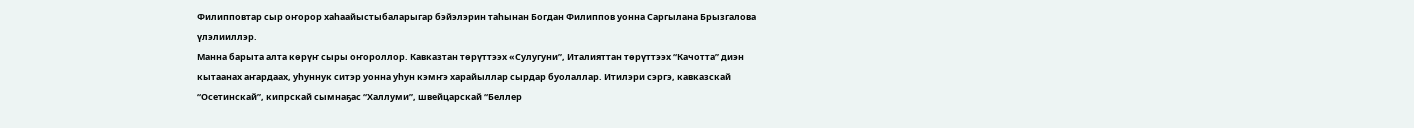Филипповтар сыр оҥорор хаһаайыстыбаларыгар бэйэлэрин таһынан Богдан Филиппов уонна Саргылана Брызгалова үлэлииллэр.
Манна барыта алта көрүҥ сыры оҥороллор. Кавказтан төрүттээх «Сулугуни”, Италияттан төрүттээх “Качотта” диэн кытаанах аҥардаах, уһуннук ситэр уонна уһун кэмҥэ харайыллар сырдар буолаллар. Итилэри сэргэ, кавказскай “Осетинскай”, кипрскай сымнаҕас “Халлуми”, швейцарскай “Беллер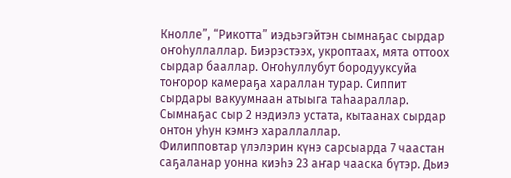Кнолле”, “Рикотта” иэдьэгэйтэн сымнаҕас сырдар оҥоһуллаллар. Биэрэстээх, укроптаах, мята оттоох сырдар бааллар. Оҥоһуллубут бородууксуйа тоҥорор камераҕа хараллан турар. Сиппит сырдары вакуумнаан атыыга таһаараллар. Сымнаҕас сыр 2 нэдиэлэ устата, кытаанах сырдар онтон уһун кэмҥэ хараллаллар.
Филипповтар үлэлэрин күнэ сарсыарда 7 чаастан саҕаланар уонна киэһэ 23 аҥар чааска бүтэр. Дьиэ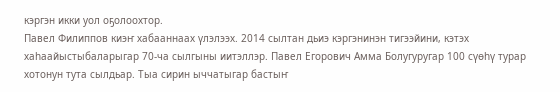кэргэн икки уол оҕолоохтор.
Павел Филиппов киэҥ хабааннаах үлэлээх. 2014 сылтан дьиэ кэргэнинэн тигээйини, кэтэх хаһаайыстыбаларыгар 70-ча сылгыны иитэллэр. Павел Егорович Амма Болугуругар 100 сүөһү турар хотонун тута сылдьар. Тыа сирин ыччатыгар бастыҥ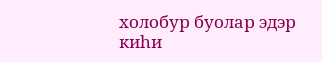холобур буолар эдэр киһи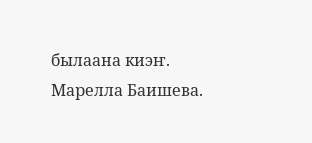былаана киэҥ.
Марелла Баишева.